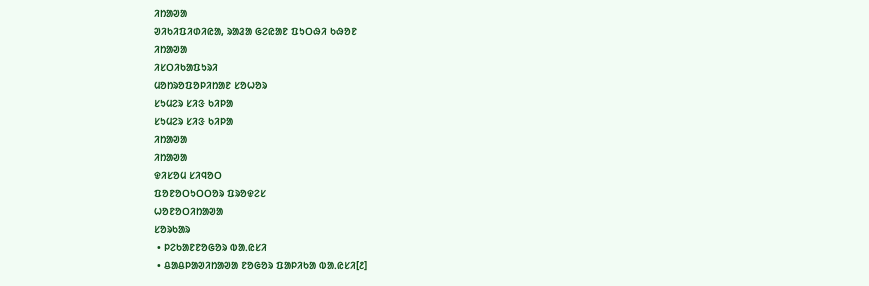ᱤᱴᱟᱣᱟ
ᱣᱤᱠᱤᱯᱤᱰᱤᱭᱟ, ᱨᱟᱲᱟ ᱜᱮᱭᱟᱱ ᱯᱩᱛᱷᱤ ᱠᱷᱚᱱ
ᱤᱴᱟᱣᱟ
ᱤᱥᱛᱤᱠᱟᱯᱩᱨᱤ
ᱢᱚᱴᱨᱚᱯᱚᱞᱤᱴᱟᱱ ᱥᱚᱦᱚᱨ
ᱥᱩᱢᱮᱨ ᱥᱤᱝ ᱠᱤᱞᱟ
ᱥᱩᱢᱮᱨ ᱥᱤᱝ ᱠᱤᱞᱟ
ᱤᱴᱟᱣᱟ
ᱤᱴᱟᱣᱟ
ᱫᱤᱥᱚᱢ ᱥᱤᱧᱚᱛ
ᱯᱚᱱᱚᱛᱩᱛᱛᱚᱨ ᱯᱨᱚᱫᱮᱥ
ᱦᱚᱱᱚᱛᱤᱴᱟᱣᱟ
ᱥᱚᱨᱠᱟᱨ
 • ᱞᱮᱠᱟᱱᱱᱚᱜᱚᱨ ᱵᱟᱹᱭᱥᱤ
 • ᱪᱟᱪᱞᱟᱣᱤᱴᱟᱣᱟ ᱱᱚᱜᱚᱨ ᱯᱟᱞᱤᱠᱟ ᱵᱟᱹᱭᱥᱤ[᱒]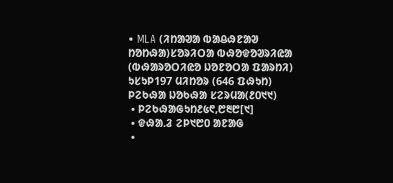• MLA (ᱤᱴᱟᱣᱟ ᱵᱟᱪᱷᱱᱟᱣ ᱴᱚᱴᱷᱟ)ᱥᱚᱨᱤᱛᱟ ᱵᱷᱚᱫᱚᱣᱨᱤᱭᱟ (ᱵᱷᱟᱨᱚᱛᱤᱭᱚ ᱡᱚᱱᱚᱛᱟ ᱯᱟᱨᱴᱤ)
ᱩᱥᱩᱞ197 ᱢᱤᱴᱚᱨ (646 ᱯᱷᱩᱴ)
ᱞᱮᱠᱷᱟ ᱡᱚᱠᱷᱟ ᱥᱮᱨᱢᱟ(᱒᱐᱑᱑)
 • ᱞᱮᱠᱷᱟᱜᱩᱴ᱒᱕᱖,᱘᱓᱘[᱑]
 • ᱫᱷᱟᱹᱲ ᱮᱞ᱑᱘᱐ ᱟᱱᱟᱜ
 •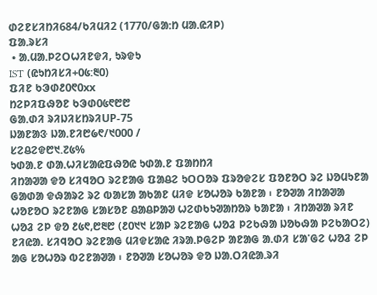ᱰᱮᱱᱥᱤᱴᱤ684/ᱠᱤᱢᱤ2 (1770/ᱜᱟᱺᱴ ᱢᱟᱹᱭᱤᱞ)
ᱯᱟᱹᱨᱥᱤ
 • ᱟᱹᱢᱟᱹᱞᱮᱛᱦᱤᱱᱫᱤ, ᱩᱨᱫᱩ
IST (ᱭᱩᱴᱤᱥᱤ+᱐᱕:᱓᱐)
ᱯᱤᱱ ᱠᱳᱰ᱒᱐᱖᱐xx
ᱴᱮᱞᱤᱯᱷᱚᱱ ᱠᱳᱰ᱐᱕᱖᱘᱘
ᱜᱟᱹᱰᱤ ᱨᱤᱡᱤᱥᱴᱨᱤUP-75
ᱡᱟᱱᱟᱝ ᱡᱟᱹᱱᱤ᱘᱙᱖/᱑᱐᱐᱐ /
ᱥᱮᱪᱮᱫ᱘᱑.᱗᱕%
ᱩᱰᱟᱹᱱ ᱰᱟᱹᱦᱤᱥᱟᱭᱯᱷᱚᱭ ᱩᱰᱟᱹᱱ ᱯᱟᱴᱴᱤ
ᱤᱴᱟᱣᱟ ᱫᱚ ᱥᱤᱧᱚᱛ ᱨᱮᱱᱟᱜ ᱯᱟᱪᱮ ᱩᱛᱛᱚᱨ ᱯᱨᱚᱫᱮᱥ ᱯᱚᱱᱚᱛ ᱨᱮ ᱡᱚᱢᱩᱱᱟ ᱜᱟᱰᱟ ᱫᱷᱟᱨᱮ ᱨᱮ ᱵᱟᱥᱟ ᱟᱠᱟᱱ ᱢᱤᱫ ᱥᱚᱦᱚᱨ ᱠᱟᱱᱟ ᱾ ᱱᱚᱣᱟ ᱤᱴᱟᱣᱟ ᱦᱚᱱᱚᱛ ᱨᱮᱱᱟᱜ ᱥᱟᱥᱚᱱ ᱪᱟᱪᱞᱟᱣ ᱦᱮᱰᱠᱩᱣᱟᱴᱚᱨ ᱠᱟᱱᱟ ᱾ ᱤᱴᱟᱣᱟ ᱨᱤᱱ ᱦᱚᱲ ᱮᱞ ᱫᱚ ᱒᱕᱖,᱘᱓᱘ (᱒᱐᱑᱑ ᱥᱟᱞ ᱨᱮᱱᱟᱜ ᱦᱚᱲ ᱞᱮᱠᱷᱟ ᱡᱚᱠᱷᱟ ᱞᱮᱠᱟᱛᱮ) ᱱᱤᱭᱟᱹ ᱥᱤᱧᱚᱛ ᱨᱮᱱᱟᱜ ᱢᱤᱫᱥᱟᱭ ᱤᱨᱟᱹᱞᱜᱮᱞ ᱟᱱᱟᱜ ᱟᱹᱰᱤ ᱥᱟᱸᱜᱮ ᱦᱚᱲ ᱮᱞ ᱟᱜ ᱥᱚᱦᱚᱨ ᱵᱮᱱᱟᱣᱟ ᱾ ᱱᱚᱣᱟ ᱥᱚᱦᱚᱨ ᱫᱚ ᱡᱟᱹᱛᱤᱭᱟᱹᱨᱤ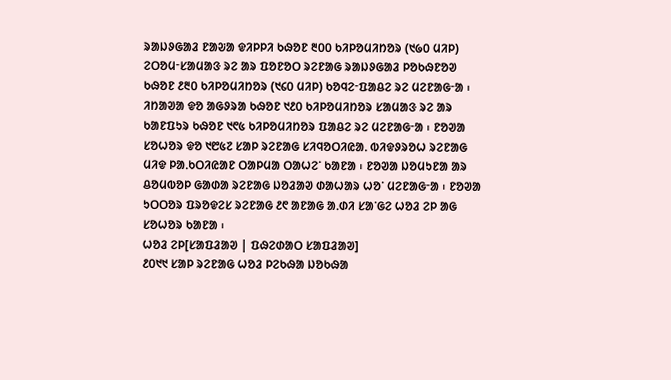ᱨᱟᱡᱽᱜᱟᱲ ᱱᱟᱶᱟ ᱫᱤᱞᱞᱤ ᱠᱷᱚᱱ ᱓᱐᱐ ᱠᱤᱞᱚᱢᱤᱴᱚᱨ (᱑᱙᱐ ᱢᱤᱞ) ᱮᱛᱚᱢᱼᱥᱟᱢᱟᱝ ᱨᱮ ᱟᱨ ᱯᱚᱱᱚᱛ ᱨᱮᱱᱟᱜ ᱨᱟᱡᱽᱜᱟᱲ ᱞᱚᱠᱷᱱᱚᱣ ᱠᱷᱚᱱ ᱒᱓᱐ ᱠᱤᱞᱚᱢᱤᱴᱚᱨ (᱑᱔᱐ ᱢᱤᱞ) ᱠᱚᱧᱮᱼᱯᱟᱪᱮ ᱨᱮ ᱢᱮᱱᱟᱜᱼᱟ ᱾
ᱤᱴᱟᱣᱟ ᱫᱚ ᱟᱜᱽᱨᱟ ᱠᱷᱚᱱ ᱑᱒᱐ ᱠᱤᱞᱚᱢᱤᱴᱚᱨ ᱥᱟᱢᱟᱝ ᱨᱮ ᱟᱨ ᱠᱟᱱᱯᱩᱨ ᱠᱷᱚᱱ ᱑᱖᱕ ᱠᱤᱞᱚᱢᱤᱴᱚᱨ ᱯᱟᱪᱮ ᱨᱮ ᱢᱮᱱᱟᱜᱼᱟ ᱾ ᱱᱚᱣᱟ ᱥᱚᱦᱚᱨ ᱫᱚ ᱑᱘᱕᱗ ᱥᱟᱞ ᱨᱮᱱᱟᱜ ᱥᱤᱧᱚᱛᱤᱭᱟᱹ ᱵᱤᱫᱽᱨᱚᱦ ᱨᱮᱱᱟᱜ ᱢᱤᱫ ᱞᱟᱹᱠᱛᱤᱭᱟᱱ ᱛᱟᱞᱢᱟ ᱛᱟᱦᱮᱸ ᱠᱟᱱᱟ ᱾ ᱱᱚᱣᱟ ᱡᱚᱢᱩᱱᱟ ᱟᱨ ᱪᱚᱢᱵᱚᱞ ᱜᱟᱰᱟ ᱨᱮᱱᱟᱜ ᱡᱚᱲᱟᱣ ᱰᱟᱦᱟᱨ ᱦᱚᱸ ᱢᱮᱱᱟᱜᱼᱟ ᱾ ᱱᱚᱣᱟ ᱩᱛᱛᱚᱨ ᱯᱨᱚᱫᱮᱥ ᱨᱮᱱᱟᱜ ᱒᱖ ᱟᱱᱟᱜ ᱟᱹᱰᱤ ᱥᱟᱸᱜᱮ ᱦᱚᱲ ᱮᱞ ᱟᱜ ᱥᱚᱦᱚᱨ ᱠᱟᱱᱟ ᱾
ᱦᱚᱲ ᱮᱞ[ᱥᱟᱯᱲᱟᱣ | ᱯᱷᱮᱰᱟᱛ ᱥᱟᱯᱲᱟᱣ]
᱒᱐᱑᱑ ᱥᱟᱞ ᱨᱮᱱᱟᱜ ᱦᱚᱲ ᱞᱮᱠᱷᱟ ᱡᱚᱠᱷᱟ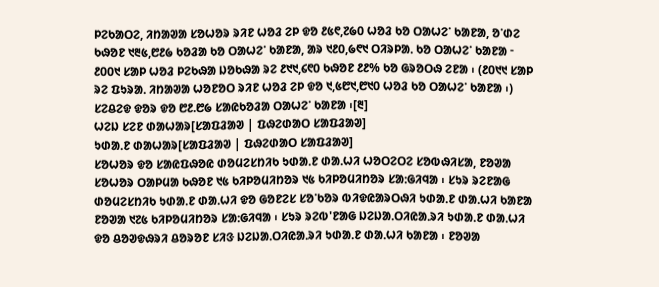ᱞᱮᱠᱟᱛᱮ, ᱤᱴᱟᱣᱟ ᱥᱚᱦᱚᱨ ᱨᱤᱱ ᱦᱚᱲ ᱮᱞ ᱫᱚ ᱒᱕᱖,᱗᱙᱐ ᱦᱚᱲ ᱠᱚ ᱛᱟᱦᱮᱸ ᱠᱟᱱᱟ, ᱚᱸᱰᱮ ᱠᱷᱚᱱ ᱑᱓᱕,᱘᱒᱙ ᱠᱚᱲᱟ ᱠᱚ ᱛᱟᱦᱮᱸ ᱠᱟᱱᱟ, ᱟᱨ ᱑᱒᱐,᱙᱖᱑ ᱛᱤᱨᱞᱟᱹ ᱠᱚ ᱛᱟᱦᱮᱸ ᱠᱟᱱᱟ ᱼ ᱒᱐᱐᱑ ᱥᱟᱞ ᱦᱚᱲ ᱞᱮᱠᱷᱟ ᱡᱚᱠᱷᱟ ᱨᱮ ᱒᱑᱑,᱔᱖᱐ ᱠᱷᱚᱱ ᱒᱒% ᱠᱚ ᱜᱨᱚᱛᱷ ᱮᱱᱟ ᱾ (᱒᱐᱑᱑ ᱥᱟᱞ ᱨᱮ ᱯᱩᱨᱟᱹ ᱤᱴᱟᱣᱟ ᱦᱚᱱᱚᱛ ᱨᱤᱱ ᱦᱚᱲ ᱮᱞ ᱫᱚ ᱑,᱕᱘᱑,᱘᱑᱐ ᱦᱚᱲ ᱠᱚ ᱛᱟᱦᱮᱸ ᱠᱟᱱᱟ ᱾) ᱥᱮᱪᱮᱫ ᱫᱚᱨ ᱫᱚ ᱘᱒.᱘᱙ ᱥᱟᱭᱠᱚᱲᱟ ᱛᱟᱦᱮᱸ ᱠᱟᱱᱟ ᱾[᱓]
ᱦᱮᱡ ᱥᱮᱱ ᱰᱟᱦᱟᱨ[ᱥᱟᱯᱲᱟᱣ | ᱯᱷᱮᱰᱟᱛ ᱥᱟᱯᱲᱟᱣ]
ᱩᱰᱟᱹᱱ ᱰᱟᱦᱟᱨ[ᱥᱟᱯᱲᱟᱣ | ᱯᱷᱮᱰᱟᱛ ᱥᱟᱯᱲᱟᱣ]
ᱥᱚᱦᱚᱨ ᱫᱚ ᱥᱟᱭᱯᱷᱚᱭ ᱰᱚᱢᱮᱥᱴᱤᱠ ᱩᱰᱟᱹᱱ ᱰᱟᱹᱦᱤ ᱦᱚᱛᱮᱛᱮ ᱥᱚᱵᱷᱤᱥᱟ, ᱱᱚᱣᱟ ᱥᱚᱦᱚᱨ ᱛᱟᱞᱢᱟ ᱠᱷᱚᱱ ᱑᱕ ᱠᱤᱞᱚᱢᱤᱴᱚᱨ ᱑᱕ ᱠᱤᱞᱚᱢᱤᱴᱚᱨ ᱥᱟᱺᱜᱤᱧᱟ ᱾ ᱥᱩᱨ ᱨᱮᱱᱟᱜ ᱰᱚᱢᱮᱥᱴᱤᱠ ᱩᱰᱟᱹᱱ ᱰᱟᱹᱦᱤ ᱫᱚ ᱜᱚᱱᱮᱥ ᱥᱚᱸᱠᱚᱨ ᱵᱤᱫᱭᱟᱨᱛᱷᱤ ᱩᱰᱟᱹᱱ ᱰᱟᱹᱦᱤ ᱠᱟᱱᱟ ᱱᱚᱣᱟ ᱑᱗᱕ ᱠᱤᱞᱚᱢᱤᱴᱚᱨ ᱥᱟᱺᱜᱤᱧᱟ ᱾ ᱥᱩᱨ ᱨᱮᱵ'ᱱᱟᱜ ᱡᱮᱡᱟᱹᱛᱤᱭᱟᱹᱨᱤ ᱩᱰᱟᱹᱱ ᱰᱟᱹᱦᱤ ᱫᱚ ᱪᱚᱣᱫᱷᱨᱤ ᱪᱚᱨᱚᱱ ᱥᱤᱝ ᱡᱮᱡᱟᱹᱛᱤᱭᱟᱹᱨᱤ ᱩᱰᱟᱹᱱ ᱰᱟᱹᱦᱤ ᱠᱟᱱᱟ ᱾ ᱱᱚᱣᱟ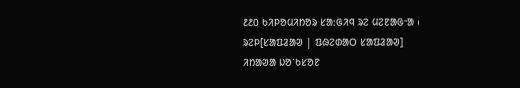᱒᱒᱐ ᱠᱤᱞᱚᱢᱤᱴᱚᱨ ᱥᱟᱺᱜᱤᱧ ᱨᱮ ᱢᱮᱱᱟᱜᱼᱟ ᱾
ᱨᱮᱞ[ᱥᱟᱯᱲᱟᱣ | ᱯᱷᱮᱰᱟᱛ ᱥᱟᱯᱲᱟᱣ]
ᱤᱴᱟᱣᱟ ᱡᱚᱸᱠᱥᱚᱱ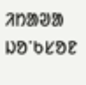ᱤᱴᱟᱣᱟ ᱡᱚᱸᱠᱥᱚᱱ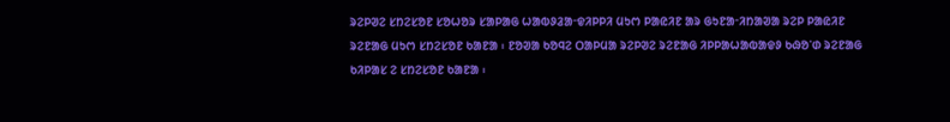ᱨᱮᱞᱣᱮ ᱥᱴᱮᱥᱚᱱ ᱥᱚᱦᱚᱨ ᱥᱟᱞᱟᱜ ᱦᱟᱵᱽᱲᱟᱼᱫᱤᱞᱞᱤ ᱢᱩᱬ ᱞᱟᱭᱤᱱ ᱟᱨ ᱜᱩᱱᱟᱼᱤᱴᱟᱣᱟ ᱨᱮᱞ ᱞᱟᱭᱤᱱ ᱨᱮᱱᱟᱜ ᱢᱩᱬ ᱥᱴᱮᱥᱚᱱ ᱠᱟᱱᱟ ᱾ ᱱᱚᱣᱟ ᱠᱚᱧᱮ ᱛᱟᱞᱢᱟ ᱨᱮᱞᱣᱮ ᱨᱮᱱᱟᱜ ᱤᱞᱞᱟᱦᱟᱵᱟᱫᱽ ᱠᱷᱚᱸᱰ ᱨᱮᱱᱟᱜ ᱠᱤᱞᱟᱥ ᱮ ᱥᱴᱮᱥᱚᱱ ᱠᱟᱱᱟ ᱾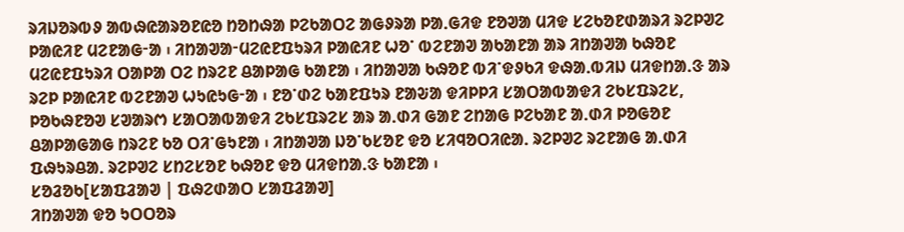ᱨᱤᱡᱚᱨᱵᱽ ᱟᱵᱷᱭᱟᱨᱚᱱᱭᱚ ᱴᱚᱴᱷᱟ ᱞᱮᱠᱟᱛᱮ ᱟᱜᱽᱨᱟ ᱞᱟᱹᱜᱤᱫ ᱱᱚᱣᱟ ᱢᱤᱫ ᱥᱮᱠᱚᱱᱰᱟᱨᱤ ᱨᱮᱞᱣᱮ ᱞᱟᱭᱤᱱ ᱢᱮᱱᱟᱜᱼᱟ ᱾ ᱤᱴᱟᱣᱟᱼᱢᱮᱭᱱᱯᱩᱨᱤ ᱞᱟᱭᱤᱱ ᱦᱚᱸ ᱵᱮᱱᱟᱣ ᱟᱠᱟᱱᱟ ᱟᱨ ᱤᱴᱟᱣᱟ ᱠᱷᱚᱱ ᱢᱮᱭᱱᱯᱩᱨᱤ ᱛᱟᱞᱟ ᱛᱮ ᱴᱨᱮᱱ ᱪᱟᱞᱟᱜ ᱠᱟᱱᱟ ᱾ ᱤᱴᱟᱣᱟ ᱠᱷᱚᱱ ᱵᱤᱸᱫᱽᱠᱤ ᱫᱷᱟᱹᱵᱤᱡ ᱢᱤᱫᱴᱟᱹᱝ ᱟᱨ ᱨᱮᱞ ᱞᱟᱭᱤᱱ ᱵᱮᱱᱟᱣ ᱦᱩᱭᱩᱜᱼᱟ ᱾ ᱱᱚᱸᱰᱮ ᱠᱟᱱᱯᱩᱨ ᱱᱟᱶᱟ ᱫᱤᱞᱞᱤ ᱥᱟᱛᱟᱵᱟᱫᱤ ᱮᱠᱥᱯᱨᱮᱥ, ᱞᱚᱠᱷᱱᱚᱣ ᱥᱣᱟᱨᱬ ᱥᱟᱛᱟᱵᱟᱫᱤ ᱮᱠᱥᱯᱨᱮᱥ ᱟᱨ ᱟᱹᱰᱤ ᱜᱟᱱ ᱮᱴᱟᱜ ᱞᱮᱠᱟᱱ ᱟᱹᱰᱤ ᱞᱚᱜᱚᱱ ᱪᱟᱞᱟᱜᱟᱜ ᱴᱨᱮᱱ ᱠᱚ ᱛᱤᱸᱜᱩᱱᱟ ᱾ ᱤᱴᱟᱣᱟ ᱡᱚᱸᱠᱥᱚᱱ ᱫᱚ ᱥᱤᱧᱚᱛᱤᱭᱟᱹ ᱨᱮᱞᱣᱮ ᱨᱮᱱᱟᱜ ᱟᱹᱰᱤ ᱯᱷᱩᱨᱪᱟᱹ ᱨᱮᱞᱣᱮ ᱥᱴᱮᱥᱚᱱ ᱠᱷᱚᱱ ᱫᱚ ᱢᱤᱫᱴᱟᱹᱝ ᱠᱟᱱᱟ ᱾
ᱥᱚᱲᱚᱠ[ᱥᱟᱯᱲᱟᱣ | ᱯᱷᱮᱰᱟᱛ ᱥᱟᱯᱲᱟᱣ]
ᱤᱴᱟᱣᱟ ᱫᱚ ᱩᱛᱛᱚᱨ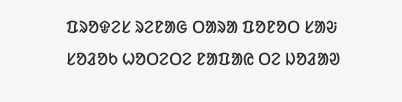ᱯᱨᱚᱫᱮᱥ ᱨᱮᱱᱟᱜ ᱛᱟᱨᱟ ᱯᱚᱱᱚᱛ ᱥᱟᱶ ᱥᱚᱲᱚᱠ ᱦᱚᱛᱮᱛᱮ ᱱᱟᱯᱟᱭ ᱛᱮ ᱡᱚᱲᱟᱣ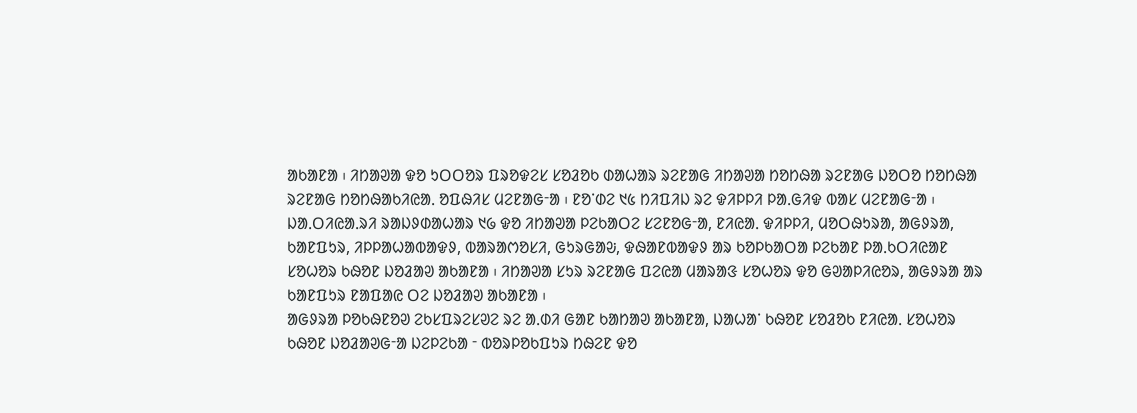ᱟᱠᱟᱱᱟ ᱾ ᱤᱴᱟᱣᱟ ᱫᱚ ᱩᱛᱛᱚᱨ ᱯᱨᱚᱫᱮᱥ ᱥᱚᱲᱚᱠ ᱰᱟᱦᱟᱨ ᱨᱮᱱᱟᱜ ᱤᱴᱟᱣᱟ ᱴᱚᱴᱷᱟ ᱨᱮᱱᱟᱜ ᱡᱚᱛᱚ ᱴᱚᱴᱷᱟ ᱨᱮᱱᱟᱜ ᱴᱚᱴᱷᱟᱠᱤᱭᱟᱹ ᱚᱯᱷᱤᱥ ᱢᱮᱱᱟᱜᱼᱟ ᱾ ᱱᱚᱸᱰᱮ ᱑᱕ ᱴᱤᱯᱤᱡ ᱨᱮ ᱫᱤᱞᱞᱤ ᱞᱟᱹᱜᱤᱫ ᱵᱟᱥ ᱢᱮᱱᱟᱜᱼᱟ ᱾ ᱡᱟᱹᱛᱤᱭᱟᱹᱨᱤ ᱨᱟᱡᱽᱰᱟᱦᱟᱨ ᱑᱙ ᱫᱚ ᱤᱴᱟᱣᱟ ᱞᱮᱠᱟᱛᱮ ᱥᱮᱱᱚᱜᱼᱟ, ᱱᱤᱭᱟᱹ ᱫᱤᱞᱞᱤ, ᱢᱚᱛᱷᱩᱨᱟ, ᱟᱜᱽᱨᱟ, ᱠᱟᱱᱯᱩᱨ, ᱤᱞᱞᱟᱦᱟᱵᱟᱫᱽ, ᱵᱟᱨᱟᱬᱚᱥᱤ, ᱜᱩᱨᱜᱟᱶ, ᱫᱷᱟᱱᱵᱟᱫᱽ ᱟᱨ ᱠᱚᱞᱠᱟᱛᱟ ᱞᱮᱠᱟᱱ ᱞᱟᱹᱠᱛᱤᱭᱟᱱ ᱥᱚᱦᱚᱨ ᱠᱷᱚᱱ ᱡᱚᱲᱟᱣ ᱟᱠᱟᱱᱟ ᱾ ᱤᱴᱟᱣᱟ ᱥᱩᱨ ᱨᱮᱱᱟᱜ ᱯᱮᱭᱟ ᱢᱟᱨᱟᱝ ᱥᱚᱦᱚᱨ ᱫᱚ ᱜᱣᱟᱞᱤᱭᱚᱨ, ᱟᱜᱽᱨᱟ ᱟᱨ ᱠᱟᱱᱯᱩᱨ ᱱᱟᱯᱟᱭ ᱛᱮ ᱡᱚᱲᱟᱣ ᱟᱠᱟᱱᱟ ᱾
ᱟᱜᱽᱨᱟ ᱞᱚᱠᱷᱱᱚᱣ ᱮᱠᱥᱯᱨᱮᱥᱣᱮ ᱨᱮ ᱟᱹᱰᱤ ᱜᱟᱱ ᱠᱟᱴᱟᱣ ᱟᱠᱟᱱᱟ, ᱡᱟᱦᱟᱸ ᱠᱷᱚᱱ ᱥᱚᱲᱚᱠ ᱱᱤᱭᱟᱹ ᱥᱚᱦᱚᱨ ᱠᱷᱚᱱ ᱡᱚᱲᱟᱣᱜᱼᱟ ᱡᱮᱞᱮᱠᱟ ᱼ ᱵᱚᱨᱞᱚᱠᱯᱩᱨ ᱴᱷᱮᱱ ᱫᱚ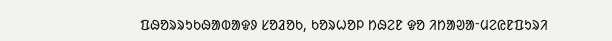ᱯᱷᱚᱨᱨᱩᱠᱷᱟᱵᱟᱫᱽ ᱥᱚᱲᱚᱠ, ᱠᱚᱨᱦᱚᱞ ᱴᱷᱮᱱ ᱫᱚ ᱤᱴᱟᱣᱟᱼᱢᱮᱭᱱᱯᱩᱨᱤ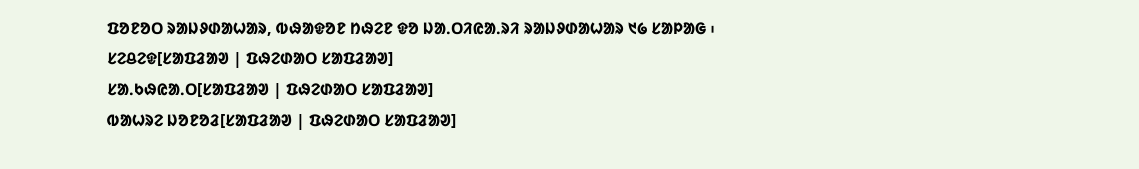ᱯᱚᱱᱚᱛ ᱨᱟᱡᱽᱰᱟᱦᱟᱨ, ᱵᱷᱟᱫᱚᱱ ᱴᱷᱮᱱ ᱫᱚ ᱡᱟᱹᱛᱤᱭᱟᱹᱨᱤ ᱨᱟᱡᱽᱰᱟᱦᱟᱨ ᱑᱙ ᱥᱟᱞᱟᱜ ᱾
ᱥᱮᱪᱮᱫ[ᱥᱟᱯᱲᱟᱣ | ᱯᱷᱮᱰᱟᱛ ᱥᱟᱯᱲᱟᱣ]
ᱥᱟᱹᱠᱷᱭᱟᱹᱛ[ᱥᱟᱯᱲᱟᱣ | ᱯᱷᱮᱰᱟᱛ ᱥᱟᱯᱲᱟᱣ]
ᱵᱟᱦᱨᱮ ᱡᱚᱱᱚᱲ[ᱥᱟᱯᱲᱟᱣ | ᱯᱷᱮᱰᱟᱛ ᱥᱟᱯᱲᱟᱣ]